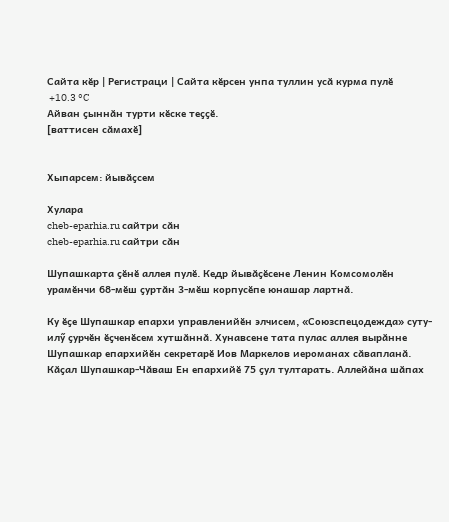Сайта кӗр | Регистраци | Сайта кӗрсен унпа туллин усӑ курма пулӗ
 +10.3 °C
Айван ҫыннӑн турти кӗске теҫҫӗ.
[ваттисен сӑмахӗ]


Хыпарсем: йывӑҫсем

Хулара
cheb-eparhia.ru сайтри сӑн
cheb-eparhia.ru сайтри сӑн

Шупашкарта ҫӗнӗ аллея пулӗ. Кедр йывӑҫӗсене Ленин Комсомолӗн урамӗнчи 68-мӗш ҫуртӑн 3-мӗш корпусӗпе юнашар лартнӑ.

Ку ӗҫе Шупашкар епархи управленийӗн элчисем, «Союзспецодежда» суту-илӳ ҫурчӗн ӗҫченӗсем хутшӑннӑ. Хунавсене тата пулас аллея вырӑнне Шупашкар епархийӗн секретарӗ Иов Маркелов иероманах сӑвапланӑ. Кӑҫал Шупашкар-Чӑваш Ен епархийӗ 75 ҫул тултарать. Аллейӑна шӑпах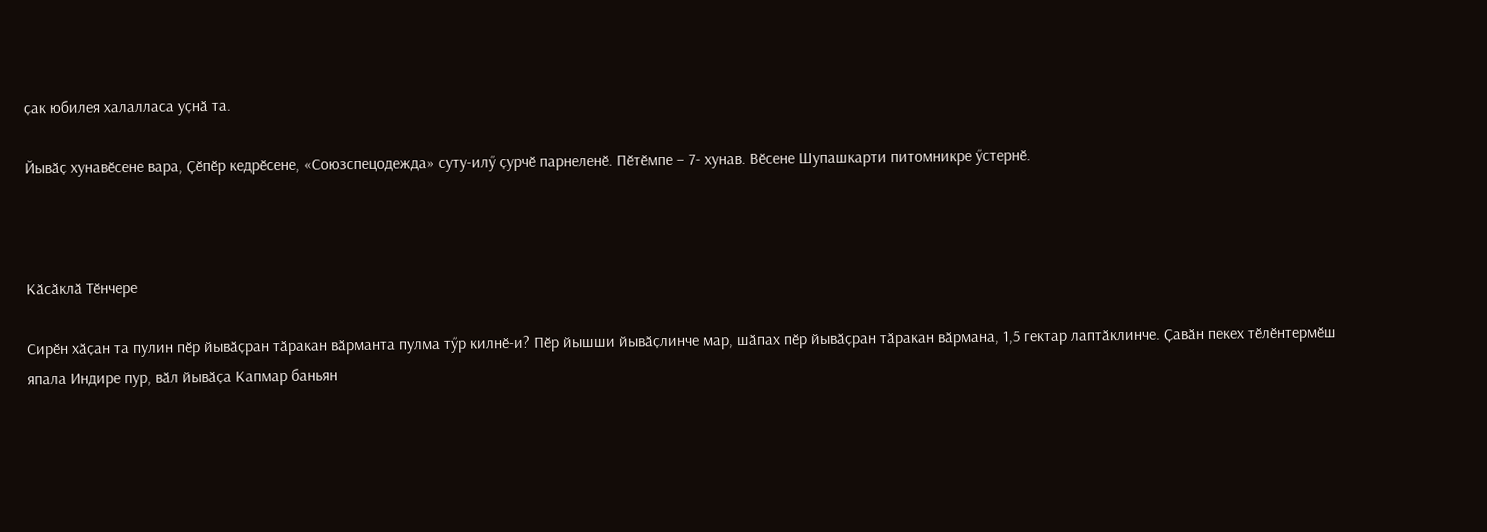ҫак юбилея халалласа уҫнӑ та.

Йывӑҫ хунавӗсене вара, Ҫӗпӗр кедрӗсене, «Союзспецодежда» суту-илӳ ҫурчӗ парнеленӗ. Пӗтӗмпе – 7- хунав. Вӗсене Шупашкарти питомникре ӳстернӗ.



Кӑсӑклӑ Тӗнчере

Сирӗн хӑҫан та пулин пӗр йывӑҫран тӑракан вӑрманта пулма тӳр килнӗ-и? Пӗр йышши йывӑҫлинче мар, шӑпах пӗр йывӑҫран тӑракан вӑрмана, 1,5 гектар лаптӑклинче. Ҫавӑн пекех тӗлӗнтермӗш япала Индире пур, вӑл йывӑҫа Капмар баньян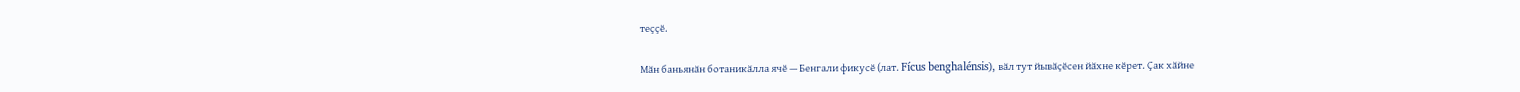теҫҫӗ.

Мӑн баньянӑн ботаникӑлла ячӗ — Бенгали фикусӗ (лат. Fícus benghalénsis), вӑл тут йывӑҫӗсен йӑхне кӗрет. Ҫак хӑйне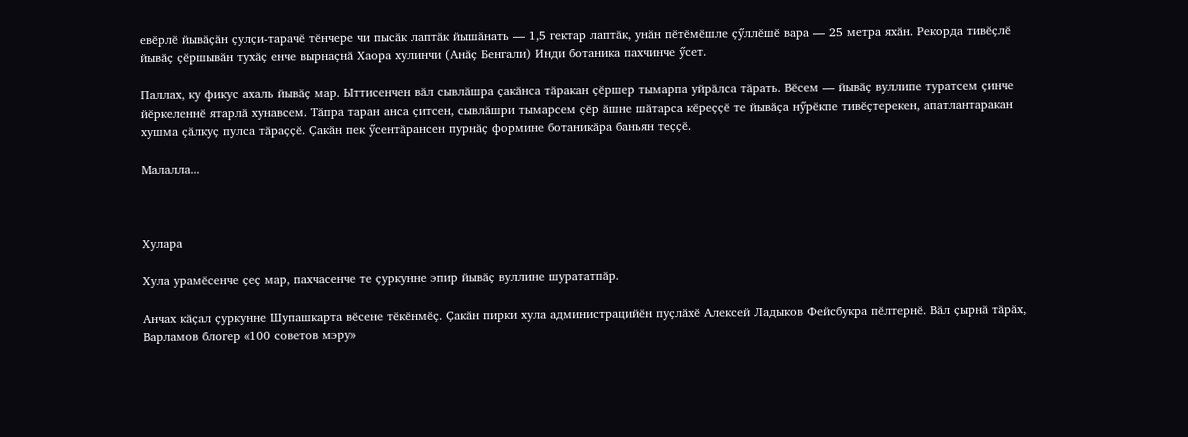евӗрлӗ йывӑҫӑн ҫулҫи-тарачӗ тӗнчере чи пысӑк лаптӑк йышӑнать — 1,5 гектар лаптӑк, унӑн пӗтӗмӗшле ҫӳллӗшӗ вара — 25 метра яхӑн. Рекорда тивӗҫлӗ йывӑҫ ҫӗршывӑн тухӑҫ енче вырнаҫнӑ Хаора хулинчи (Анӑҫ Бенгали) Инди ботаника пахчинче ӳсет.

Паллах, ку фикус ахаль йывӑҫ мар. Ыттисенчен вӑл сывлӑшра ҫакӑнса тӑракан ҫӗршер тымарпа уйрӑлса тӑрать. Вӗсем — йывӑҫ вуллипе туратсем ҫинче йӗркеленнӗ ятарлӑ хунавсем. Тӑпра таран анса ҫитсен, сывлӑшри тымарсем ҫӗр ӑшне шӑтарса кӗреҫҫӗ те йывӑҫа нӳрӗкпе тивӗҫтерекен, апатлантаракан хушма ҫӑлкуҫ пулса тӑраҫҫӗ. Ҫакӑн пек ӳсентӑрансен пурнӑҫ формине ботаникӑра баньян теҫҫӗ.

Малалла...



Хулара

Хула урамӗсенче ҫеҫ мар, пахчасенче те ҫуркунне эпир йывӑҫ вуллине шурататпӑр.

Анчах кӑҫал ҫуркунне Шупашкарта вӗсене тӗкӗнмӗҫ. Ҫакӑн пирки хула администрацийӗн пуҫлӑхӗ Алексей Ладыков Фейсбукра пӗлтернӗ. Вӑл ҫырнӑ тӑрӑх, Варламов блогер «100 советов мэру»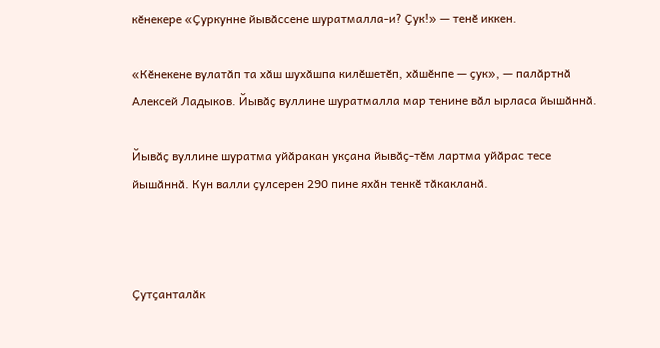кӗнекере «Ҫуркунне йывӑссене шуратмалла-и? Ҫук!» — тенӗ иккен.

«Кӗнекене вулатӑп та хӑш шухӑшпа килӗшетӗп, хӑшӗнпе — ҫук», — палӑртнӑ Алексей Ладыков. Йывӑҫ вуллине шуратмалла мар тенине вӑл ырласа йышӑннӑ.

Йывӑҫ вуллине шуратма уйӑракан укҫана йывӑҫ-тӗм лартма уйӑрас тесе йышӑннӑ. Кун валли ҫулсерен 290 пине яхӑн тенкӗ тӑкакланӑ.



Ҫутҫанталӑк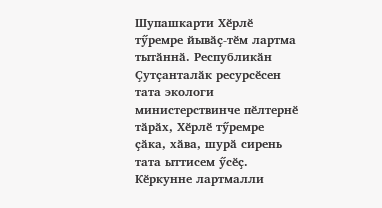Шупашкарти Хӗрлӗ тӳремре йывӑҫ-тӗм лартма тытӑннӑ. Республикӑн Ҫутҫанталӑк ресурсӗсен тата экологи министерствинче пӗлтернӗ тӑрӑх, Хӗрлӗ тӳремре ҫӑка, хӑва, шурӑ сирень тата ыттисем ӳсӗҫ. Кӗркунне лартмалли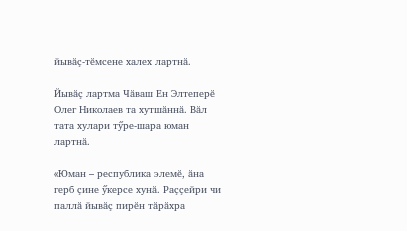йывӑҫ-тӗмсене халех лартнӑ.

Йывӑҫ лартма Чӑваш Ен Элтеперӗ Олег Николаев та хутшӑннӑ. Вӑл тата хулари тӳре-шара юман лартнӑ.

«Юман – республика элемӗ, ӑна герб ҫине ӳкерсе хунӑ. Раҫҫейри чи паллӑ йывӑҫ пирӗн тӑрӑхра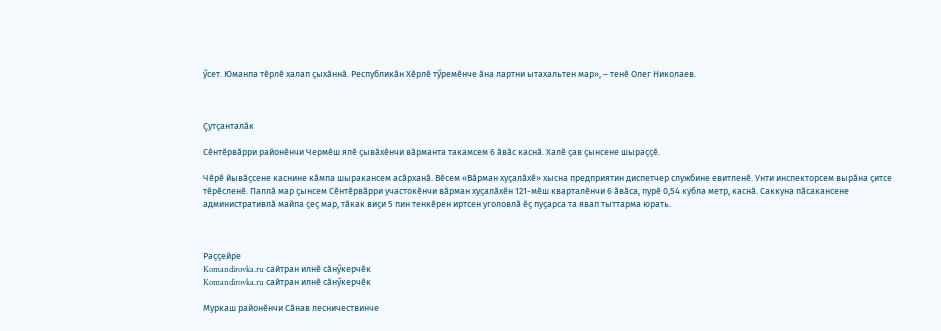ӳсет. Юманпа тӗрлӗ халап ҫыхӑннӑ. Республикӑн Хӗрлӗ тӳремӗнче ӑна лартни ытахальтен мар», – тенӗ Олег Николаев.



Ҫутҫанталӑк

Сӗнтӗрвӑрри районӗнчи Чермӗш ялӗ ҫывӑхӗнчи вӑрманта такамсем 6 ӑвӑс каснӑ. Халӗ ҫав ҫынсене шыраҫҫӗ.

Чӗрӗ йывӑҫсене каснине кӑмпа шыракансем асӑрханӑ. Вӗсем «Вӑрман хуҫалӑхӗ» хысна предприятин диспетчер службине евитленӗ. Унти инспекторсем вырӑна ҫитсе тӗрӗсленӗ. Паллӑ мар ҫынсем Сӗнтӗрвӑрри участокӗнчи вӑрман хуҫалӑхӗн 121-мӗш кварталӗнчи 6 ӑвӑса, пурӗ 0,54 кубла метр, каснӑ. Саккуна пӑсакансене административлӑ майпа ҫеҫ мар, тӑкак виҫи 5 пин тенкӗрен иртсен уголовлӑ ӗҫ пуҫарса та явап тыттарма юрать.



Раҫҫейре
Komandirovka.ru сайтран илнӗ сӑнӳкерчӗк
Komandirovka.ru сайтран илнӗ сӑнӳкерчӗк

Муркаш районӗнчи Сӑнав лесничествинче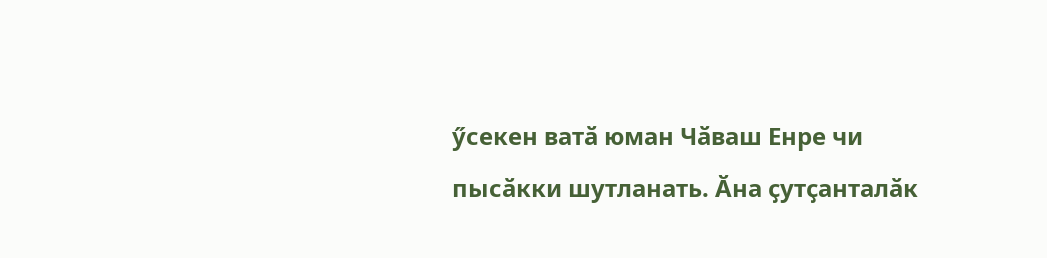ӳсекен ватӑ юман Чӑваш Енре чи пысӑкки шутланать. Ӑна ҫутҫанталӑк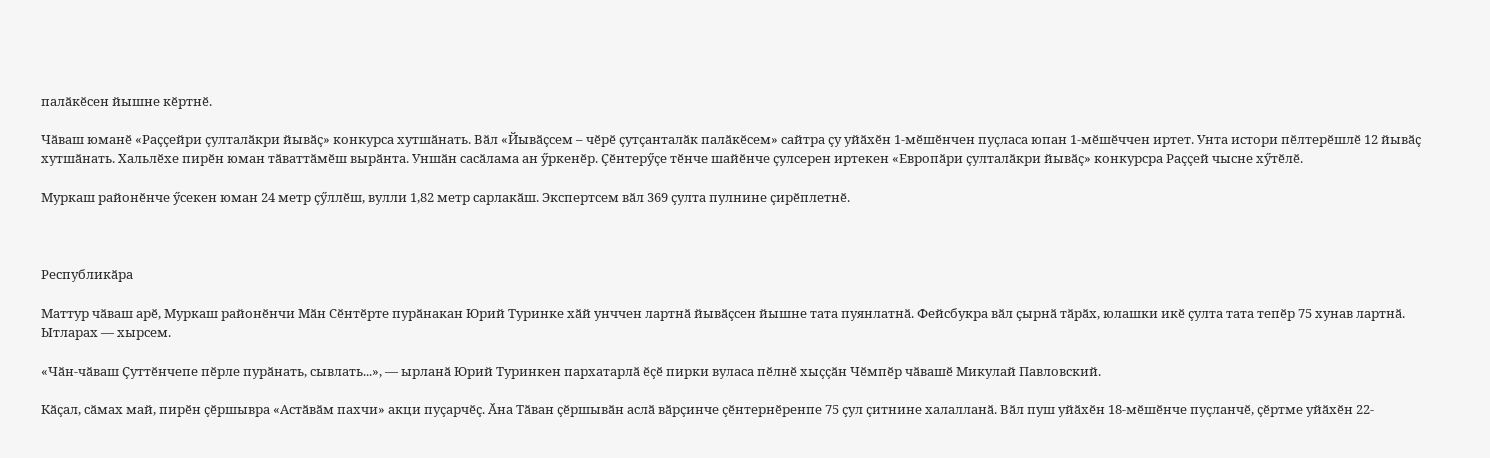палӑкӗсен йышне кӗртнӗ.

Чӑваш юманӗ «Раҫҫейри ҫулталӑкри йывӑҫ» конкурса хутшӑнать. Вӑл «Йывӑҫсем – чӗрӗ ҫутҫанталӑк палӑкӗсем» сайтра ҫу уйӑхӗн 1-мӗшӗнчен пуҫласа юпан 1-мӗшӗччен иртет. Унта истори пӗлтерӗшлӗ 12 йывӑҫ хутшӑнать. Хальлӗхе пирӗн юман тӑваттӑмӗш вырӑнта. Уншӑн сасӑлама ан ӳркенӗр. Ҫӗнтерӳҫе тӗнче шайӗнче ҫулсерен иртекен «Европӑри ҫулталӑкри йывӑҫ» конкурсра Раҫҫей чысне хӳтӗлӗ.

Муркаш районӗнче ӳсекен юман 24 метр ҫӳллӗш, вулли 1,82 метр сарлакӑш. Экспертсем вӑл 369 ҫулта пулнине ҫирӗплетнӗ.



Республикӑра

Маттур чӑваш арӗ, Муркаш районӗнчи Мӑн Сӗнтӗрте пурӑнакан Юрий Туринке хӑй унччен лартнӑ йывӑҫсен йышне тата пуянлатнӑ. Фейсбукра вӑл ҫырнӑ тӑрӑх, юлашки икӗ ҫулта тата тепӗр 75 хунав лартнӑ. Ытларах — хырсем.

«Чӑн-чӑваш Ҫуттӗнчепе пӗрле пурӑнать, сывлать...», — ырланӑ Юрий Туринкен пархатарлӑ ӗҫӗ пирки вуласа пӗлнӗ хыҫҫӑн Чӗмпӗр чӑвашӗ Микулай Павловский.

Кӑҫал, сӑмах май, пирӗн ҫӗршывра «Астӑвӑм пахчи» акци пуҫарчӗҫ. Ӑна Тӑван ҫӗршывӑн аслӑ вӑрҫинче ҫӗнтернӗренпе 75 ҫул ҫитнине халалланӑ. Вӑл пуш уйӑхӗн 18-мӗшӗнче пуҫланчӗ, ҫӗртме уйӑхӗн 22-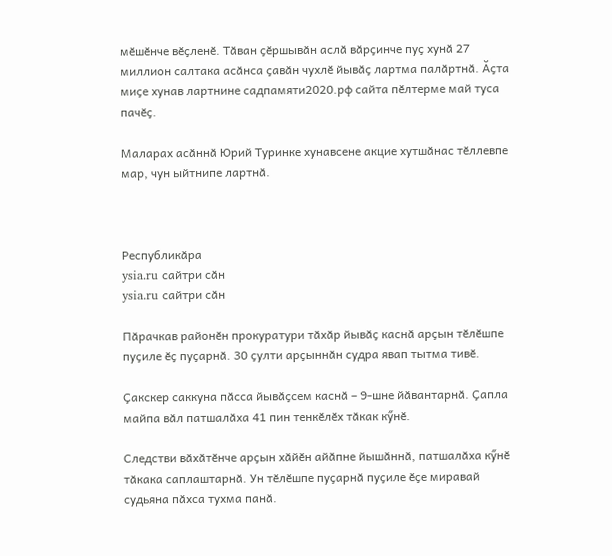мӗшӗнче вӗҫленӗ. Тӑван ҫӗршывӑн аслӑ вӑрҫинче пуҫ хунӑ 27 миллион салтака асӑнса ҫавӑн чухлӗ йывӑҫ лартма палӑртнӑ. Ӑҫта миҫе хунав лартнине садпамяти2020.рф сайта пӗлтерме май туса пачӗҫ.

Маларах асӑннӑ Юрий Туринке хунавсене акцие хутшӑнас тӗллевпе мар, чун ыйтнипе лартнӑ.



Республикӑра
ysia.ru сайтри сӑн
ysia.ru сайтри сӑн

Пӑрачкав районӗн прокуратури тӑхӑр йывӑҫ каснӑ арҫын тӗлӗшпе пуҫиле ӗҫ пуҫарнӑ. 30 ҫулти арҫыннӑн судра явап тытма тивӗ.

Ҫакскер саккуна пӑсса йывӑҫсем каснӑ – 9-шне йӑвантарнӑ. Ҫапла майпа вӑл патшалӑха 41 пин тенкӗлӗх тӑкак кӳнӗ.

Следстви вӑхӑтӗнче арҫын хӑйӗн айӑпне йышӑннӑ, патшалӑха кӳнӗ тӑкака саплаштарнӑ. Ун тӗлӗшпе пуҫарнӑ пуҫиле ӗҫе миравай судьяна пӑхса тухма панӑ.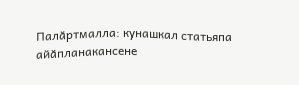Палӑртмалла: кунашкал статьяпа айӑпланакансене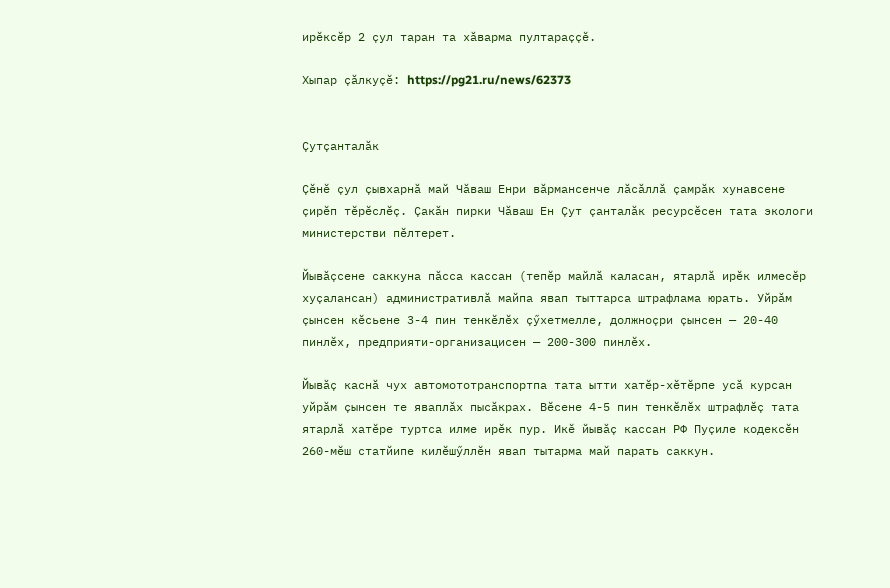ирӗксӗр 2 ҫул таран та хӑварма пултараҫҫӗ.

Хыпар ҫӑлкуҫӗ: https://pg21.ru/news/62373


Ҫутҫанталӑк

Ҫӗнӗ ҫул ҫывхарнӑ май Чӑваш Енри вӑрмансенче лӑсӑллӑ ҫамрӑк хунавсене ҫирӗп тӗрӗслӗҫ. Ҫакӑн пирки Чӑваш Ен Ҫут ҫанталӑк ресурсӗсен тата экологи министерстви пӗлтерет.

Йывӑҫсене саккуна пӑсса кассан (тепӗр майлӑ каласан, ятарлӑ ирӗк илмесӗр хуҫалансан) административлӑ майпа явап тыттарса штрафлама юрать. Уйрӑм ҫынсен кӗсьене 3-4 пин тенкӗлӗх ҫӳхетмелле, должноҫри ҫынсен — 20-40 пинлӗх, предприяти-организацисен — 200-300 пинлӗх.

Йывӑҫ каснӑ чух автомототранспортпа тата ытти хатӗр-хӗтӗрпе усӑ курсан уйрӑм ҫынсен те яваплӑх пысӑкрах. Вӗсене 4-5 пин тенкӗлӗх штрафлӗҫ тата ятарлӑ хатӗре туртса илме ирӗк пур. Икӗ йывӑҫ кассан РФ Пуҫиле кодексӗн 260-мӗш статйипе килӗшӳллӗн явап тытарма май парать саккун.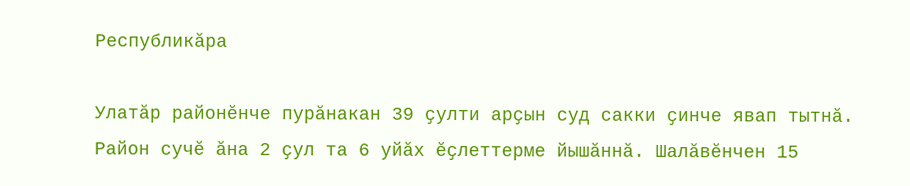Республикӑра

Улатӑр районӗнче пурӑнакан 39 ҫулти арҫын суд сакки ҫинче явап тытнӑ. Район сучӗ ӑна 2 ҫул та 6 уйӑх ӗҫлеттерме йышӑннӑ. Шалӑвӗнчен 15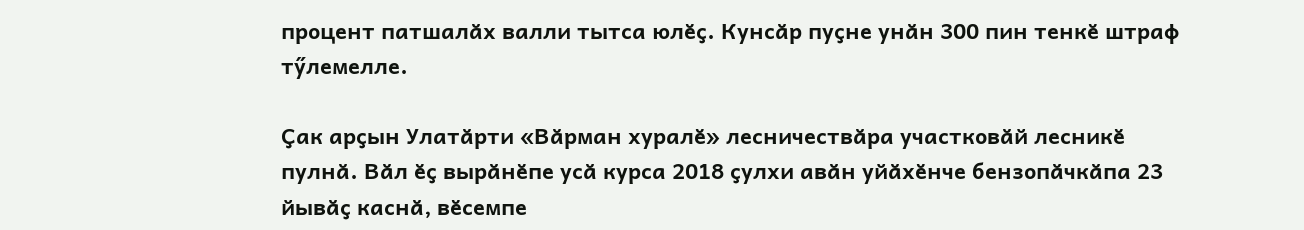процент патшалӑх валли тытса юлӗҫ. Кунсӑр пуҫне унӑн 300 пин тенкӗ штраф тӳлемелле.

Ҫак арҫын Улатӑрти «Вӑрман хуралӗ» лесничествӑра участковӑй лесникӗ пулнӑ. Вӑл ӗҫ вырӑнӗпе усӑ курса 2018 ҫулхи авӑн уйӑхӗнче бензопӑчкӑпа 23 йывӑҫ каснӑ, вӗсемпе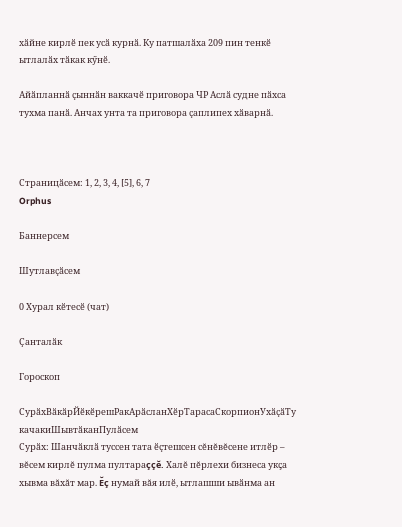хӑйне кирлӗ пек усӑ курнӑ. Ку патшалӑха 209 пин тенкӗ ытлалӑх тӑкак кӳнӗ.

Айӑпланнӑ ҫыннӑн ваккачӗ приговора ЧР Аслӑ судне пӑхса тухма панӑ. Анчах унта та приговора ҫаплипех хӑварнӑ.



Страницӑсем: 1, 2, 3, 4, [5], 6, 7
Orphus

Баннерсем

Шутлавҫӑсем

0 Хурал кӗтесӗ (чат)

Ҫанталӑк

Гороскоп

СурӑхВӑкӑрЙӗкӗрешРакАрӑсланХӗрТарасаСкорпионУхӑҫӑТу качакиШывтӑканПулӑсем
Сурӑх: Шанчӑклӑ туссен тата ӗҫтешсен сĕнĕвĕсене итлӗр – вĕсем кирлĕ пулма пултараççĕ. Халĕ пĕрлехи бизнеса укçа хывма вăхăт мар. Ĕç нумай вăя илӗ, ытлашши ывӑнма ан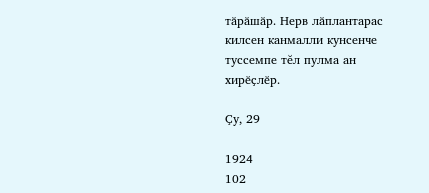тӑрӑшӑр. Нерв лӑплантарас килсен канмалли кунсенче туссемпе тĕл пулма ан хирӗҫлӗр.

Ҫу, 29

1924
102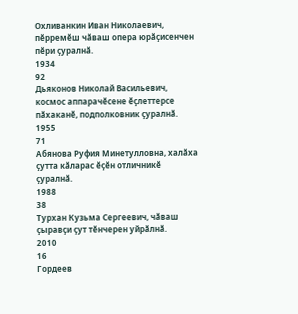Охливанкин Иван Николаевич, пӗрремӗш чӑваш опера юрӑҫисенчен пӗри ҫуралнӑ.
1934
92
Дьяконов Николай Васильевич, космос аппарачӗсене ӗҫлеттерсе пӑхаканӗ, подполковник ҫуралнӑ.
1955
71
Абянова Руфия Минетулловна, халӑха ҫутта кӑларас ӗҫӗн отличникӗ ҫуралнӑ.
1988
38
Турхан Кузьма Сергеевич, чӑваш ҫыравҫи ҫут тӗнчерен уйрӑлнӑ.
2010
16
Гордеев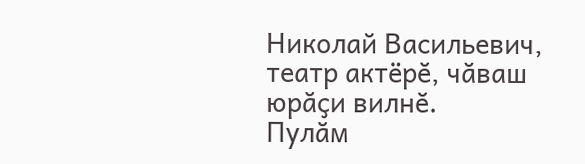Николай Васильевич, театр актёрӗ, чӑваш юрӑҫи вилнӗ.
Пулӑм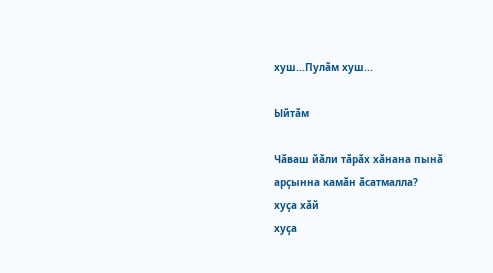хуш...Пулӑм хуш...

Ыйтӑм

Чӑваш йӑли тӑрӑх хӑнана пынӑ арҫынна камӑн ӑсатмалла?
хуҫа хӑй
хуҫа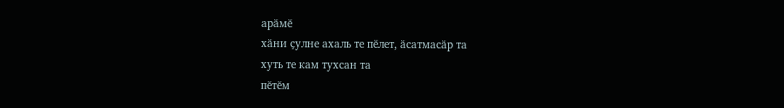арӑмӗ
хӑни ҫулне ахаль те пӗлет, ӑсатмасӑр та
хуть те кам тухсан та
пӗтӗм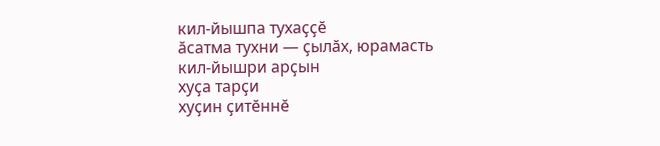кил-йышпа тухаҫҫӗ
ӑсатма тухни — ҫылӑх, юрамасть
кил-йышри арҫын
хуҫа тарҫи
хуҫин ҫитӗннӗ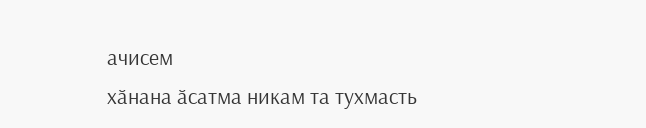ачисем
хӑнана ӑсатма никам та тухмасть